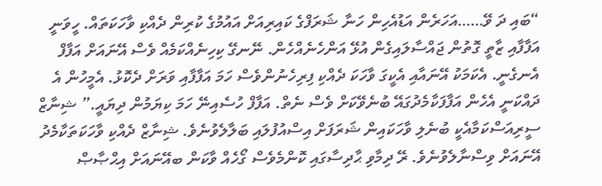“ބައި ދަ ވޭ……އަހަރެން އަޑުއެހިން ހަނާ ޝަރަފްގެ ކައިރިއަށް އައުމުގެ ކުރިން ދެއްކި ވާހަކަތައް. ހީވަނީ އަފާފާއި ޒާތީ ގޮތުން ޖައްސާލައިގެން އުޅޭ އަންހެނެއްހެން. ނޭނގޭ ކިހިނެއްކަމެއް ވެސް އޭނައަށް އަފާފް އެނގެނީ. އެކަމަކު އޭނައާއި އެކީގަ ވާހަކަ ދެއްކި ފިރިހެނުންވެސް ހަމަ އަފާފާއި ވަރަށް ދެކޮޅު. އެމީހުން އެ ދައްކަނީ އެހެން އަފާފަކާމެދުގައޭ ބުނެވޭކަށް ވެސް ނެތް. އަފާފް ހުސެއިނޭ ހަމަ ކިޔަމުން ދިޔައީ.” ޝިނާޒް ސީރިއަސްކަމާއެކީ ބުނެލި ވާހަކައިން ޝަރަފަށް އިސްއުފުލައި ބަލާލެވުނެވެ. ޝިނާޒް ދެއްކި ވާހަކަތަކާމެދު އޭނައަށް ވިސްނާލެވުނެވެ. ރޭ ދިމާވި ޙާދިސާގައި ކޮންމެވެސް ގޯހެއް ވާކަން ބއޭނައަށް އިޙްޞާޞް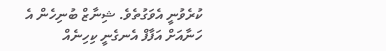ކުރެވުނީ އެވަގުތެވެ. ޝިނާޒް ބުނިހެން އެ ހަނާއަށް އަފާފް އެނގެނީ ކިހިނެއް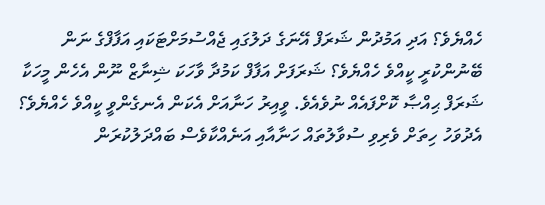ހެއްޔެވެ؟ އަދި އަމުދުން ޝަރަފް އޭނަގެ ދަލުގައި ޖެއްސުމަށްޓަކައި އަފާފްގެ ނަން ބޭނުންކުރީ ކީއްވެ ހެއްޔެވެ؟ ޝަރަފަށް އަފާފް ކަމުދާ ވާހަކަ ޝިނާޒް ނޫން އެހެން މީހަކާ ޝަރަފް ޙިއްޞާ ކޮށްފައެއް ނުވެއެވެ. ވީއިރު ހަނާއަށް އެކަން އެނގެންވީ ކީއްވެ ހެއްޔެވެ؟
އެދުވަހު ހިތަށް ވެރިވި ސުވާލުތައް ހަނާއާއި އަނެއްކާވެސް ބައްދަލުކުރަން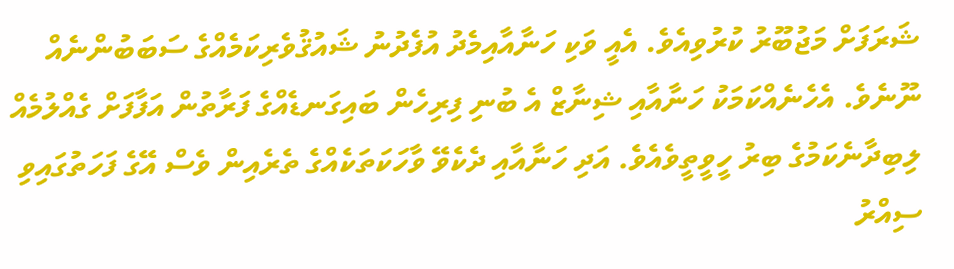ޝަރަފަށް މަޖުބޫރު ކުރުވިއެވެ. އެއީ ވަކި ހަނާއާއިމެދު އުފެދުނު ޝައުޤުވެރިކަމެއްގެ ސަބަބުންނެއް ނޫނެވެ. އެހެނެއްކަމަކު ހަނާއާއި ޝިނާޒް އެ ބުނި ފިރިހެން ބައިގަނޑެއްގެ ފަރާތުން އަފާފަށް ގެއްލުމެއް ލިބިދާނެކަމުގެ ބިރު ހީވީތީވެއެވެ. އަދި ހަނާއާއި ދެކެވޭ ވާހަކަތަކެއްގެ ތެރެއިން ވެސް އޭގެ ފަހަތުގައިވި ސިއްރު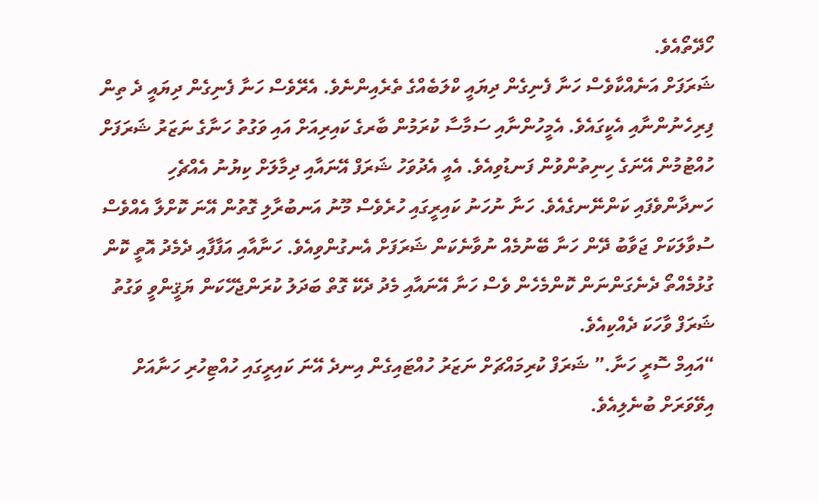ހޯދޭތޯއެވެ.
ޝަރަފަށް އަނެއްކާވެސް ހަނާ ފެނިގެން ދިޔައީ ކްލަބެއްގެ ތެރެއިންނެވެ. އެރޭވެސް ހަނާ ފެނިގެން ދިޔައީ ދެ ތިން ފިރިހެނުންނާއި އެކީގައެވެ. އެމީހުންނާއި ސަމާސާ ކުރަމުން ބާރގެ ކައިރިއަށް އައި ވަގުތު ހަނާގެ ނަޒަރު ޝަރަފަށް ހުއްޓުމުން އޭނަގެ ހިނިތުންވުން ފަނޑުވިއެވެ. އެއީ އެދުވަހު ޝަރަފް އޭނައާއި ދިމާލަށް ކިޔުނު އެއްޗެހި ހަނދާންވެފައި ކަންނޭނގެއެވެ. ހަނާ ނުހަނު ކައިރީގައި ހުރެވެސް މޫނު އަނބުރާލި ގޮތުން އޭނަ ކޮށްލާ އެއްވެސް ސުވާލަކަށް ޖަވާބު ދޭން ހަނާ ބޭނުމެއް ނުވާނެކަން ޝަރަފަށް އެނގުންވިއެވެ. ހަނާއާއި އަފާފާއި ދެމެދު އޮތީ ކޮން ގުޅުމެއްތޯ ދެނެގަންނަން ކޮންމެހެން ވެސް ހަނާ އޭނައާއި މެދު ދެކޭ ގޮތް ބަދަލު ކުރަންޖެހޭކަން ޔަޤީންވީ ވަގުތު ޝަރަފް ވާހަކަ ދެއްކިއެވެ.
“އައިމް ސޮރީ ހަނާ.” ޝަރަފް ކުރިމައްޗަށް ނަޒަރު ހުއްޓައިގެން އިނދެ އޭނަ ކައިރީގައި ހުއްޓިހުރި ހަނާއަށް އިވޭވަރަށް ބުނެލިއެވެ.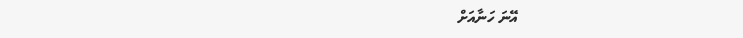އޭނަ ހަނާއަށް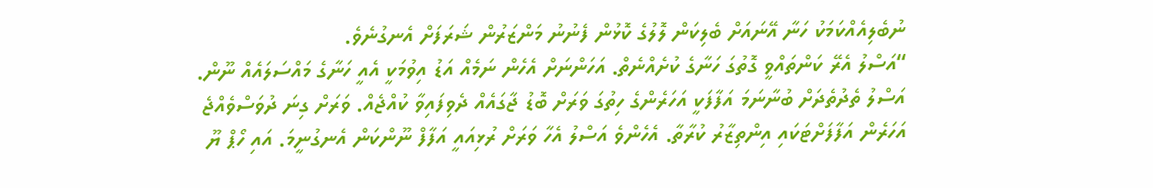ނުބެލިއެއްކަމަކު ހަނާ އޭނައަށް ބެލިކަން ލޮލުގެ ކޮޅުން ފެނުނު މަންޒަރުން ޝަރަފަށް އެނގުނެވެ.
“އަސްލު އެރޭ ކަންތައްވީ ގޮތުގަ ހަނާގެ ކުށެއްނެތް. އަހަންނަށް އެހެން ނަމެއް އަޑު އިވުމަކީ އެއީ ހަނާގެ މައްސަލައެއް ނޫން. އަސްލު ތެދުތެދަށް ބުނާނަމަ އަފާފަކީ އަހަރެންގެ ހިތުގަ ވަރަށް ބޮޑު ޖާގައެއް ދެވިފައިވާ ކުއްޖެއް. ވަރަށް ގިނަ ދުވަސްވެއްޖެ އަހަރެން އަފާފަށްޓަކައި އިންތިޒާރު ކުރާތާ. އެހެންވެ އަސްލު އެހާ ވަރަށް ރުޅިއައީ އަފާފް ނޫންކަން އެނގުނީމަ. އައި ހޯޕް ޔޫ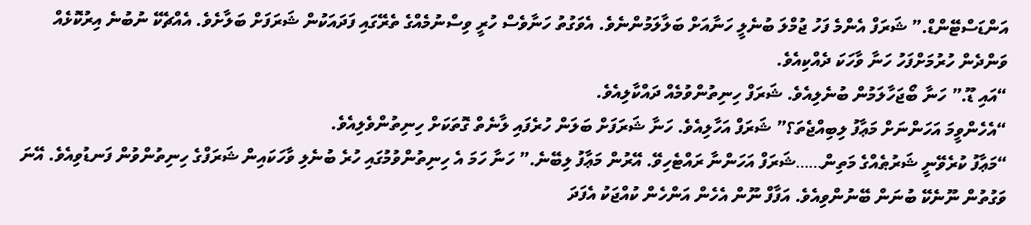އަންޑަސްޓޭންޑް.” ޝަރަފް އެންމެ ފަހު ޖުމްލަ ބުނެލީ ހަނާއަށް ބަލާލަމުންނެވެ. އެވަގުތު ހަނާވެސް ހުރީ ވިސްނުމެއްގެ ތެރޭގައި ފަދައަކުން ޝަރަފަށް ބަލާށެވެ. އެއްޗެކޭ ނުބުނެ އިރުކޮޅެއް ވަންދެން ހުރުމަށްފަހު ހަނާ ވާހަކަ ދެއްކިއެވެ.
“އައި ޑޫ.” ހަނާ ބޯޖަހާލަމުން ބުނެލިއެވެ. ޝަރަފް ހިނިތުންވުމެއް ދައްކާލިއެވެ.
“އެހެންވީމަ އަހަންނަށް މަޢާފު ލިބިއްޖެތަ؟” ޝަރަފް އަހާލިއެވެ. ހަނާ ޝަރަފަށް ބަލަން ހުރެފައި ލާނެތް ގޮތަކަށް ހިނިތުންވެލިއެވެ.
“މަޢާފު ކުރެވޭނީ ޝަރުޠެއްގެ މަތިން……ޝަރަފް އަހަންނާ ރައްޓެހިވޭ. އޭރުން މަޢާފު ލިބޭނެ.” ހަނާ ހަމަ އެ ހިނިތުންވުމުގައި ހުރެ ބުނެލި ވާހަކައިން ޝަރަފްގެ ހިނިތުންވުން ފަނޑުވިއެވެ. އޭނަ ވަގުތުން ނޫނެކޭ ބުނަން ބޭނުންވިއެވެ. އަފާފް ނޫން އެހެން އަންހެން ކުއްޖަކު އެފަދަ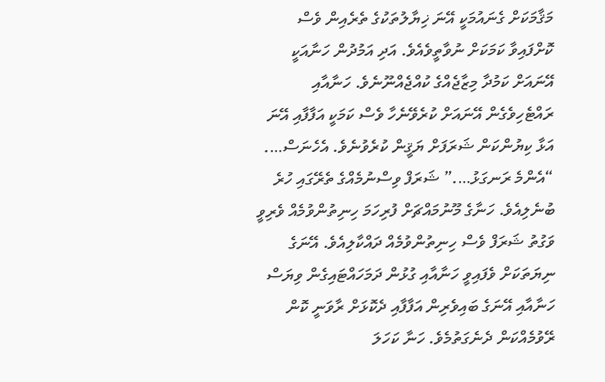މަޤާމަކަށް ގެނައުމަކީ އޭނަ ޚިޔާލުތަކުގެ ތެރެއިން ވެސް ކޮށްފައިވާ ކަމަކަށް ނުވާތީވެއެވެ. އަދި އަމުދުން ހަނާއަކީ އޭނައަށް ކަމުދާ މިޒާޖެއްގެ ކުއްޖެއްނޫނެވެ. ހަނާއާއި ރައްޓެހިވެގެން އޭނައަށް ކުރެވޭނެހާ ވެސް ކަމަކީ އަފާފާއި އޭނަ އަޅާ ކިޔުންކަން ޝަރަފަށް ޔަޤީން ކުރެވުނެވެ. އެހެނަސް….
“އެންމެ ރަނގަޅު….” ޝަރަފް ވިސްނުމެއްގެ ތެރޭގައި ހުރެ ބުނެލިއެވެ. ހަނާގެ މޫނުމައްޗަށް ފުރިހަމަ ހިނިތުންވުމެއް ވެރިވީ ވަގުތު ޝަރަފް ވެސް ހިނިތުންވުމެއް ދައްކާލިއެވެ. އޭނަގެ ނިޔަތަކަށް ވެފައިވީ ހަނާއާއި ގުޅުން ދަމަހައްޓައިގެން ވިޔަސް ހަނާއާއި އޭނަގެ ބައިވެރިން އަފާފާއި ދެކޮޅަށް ރާވަނީ ކޮން ރޭވުމެއްކަން ދެނެގަތުމެވެ. ހަނާ ކަހަލަ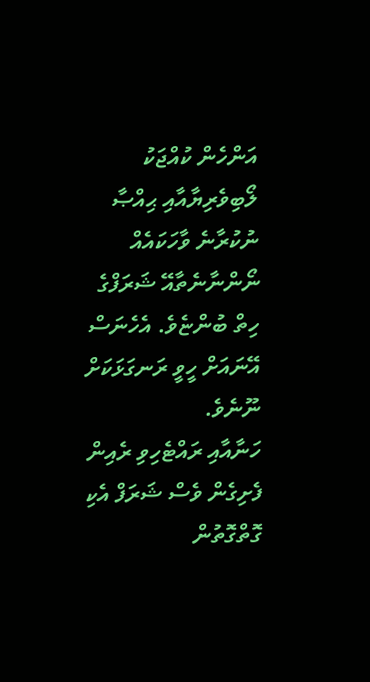އަންހެން ކުއްޖަކު ލޯބިވެރިޔާއާއި ޙިއްޞާ ނުކުރާނެ ވާހަކައެއް ނޯންނާނެތާއޭ ޝަރަފްގެ ހިތް ބުންޏެވެ. އެހެނަސް އޭނައަށް ހީވީ ރަނގަޅަކަށް ނޫނެވެ.
ހަނާއާއި ރައްޓެހިވި ރެއިން ފެށިގެން ވެސް ޝަރަފް އެކި ގޮތްގޮތުން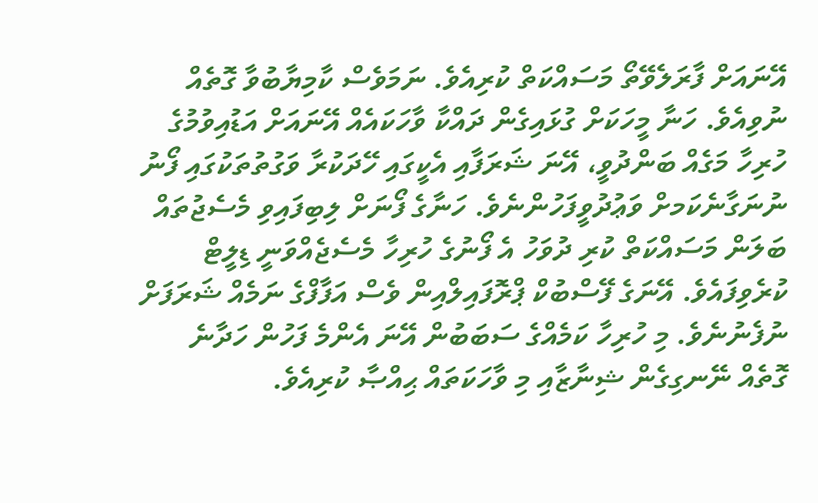އޭނައަށް ފާރަލެވޭތޯ މަސައްކަތް ކުރިއެވެ. ނަމަވެސް ކާމިޔާބުވާ ގޮތެއް ނުވިއެވެ. ހަނާ މީހަކަށް ގުޅައިގެން ދައްކާ ވާހަކައެއް އޭނައަށް އަޑުއިވުމުގެ ހުރިހާ މަގެއް ބަންދުވީ، އޭނަ ޝަރަފާއި އެކީގައި ހޭދަކުރާ ވަގުތުތަކުގައި ފޯނު ނުނަގާނެކަމށް ވަޢުދުވީފަހުންނެވެ. ހަނާގެ ފޯނަށް ލިބިފައިވި މެސެޖުތައް ބަލަން މަސައްކަތް ކުރި ދުވަހު އެ ފޯނުގެ ހުރިހާ މެސެޖެއްވަނީ ޑިލީޓް ކުރެވިފައެވެ. އޭނަގެ ފޭސްބުކް ޕްރޮފައިލްއިން ވެސް އަފާފްގެ ނަމެއް ޝަރަފަށް ނުފެނުނެވެ. މި ހުރިހާ ކަމެއްގެ ސަބަބުން އޭނަ އެންމެ ފަހުން ހަދާނެ ގޮތެއް ނޭނގިގެން ޝިނާޒާއި މި ވާހަކަތައް ޙިއްޞާ ކުރިއެވެ.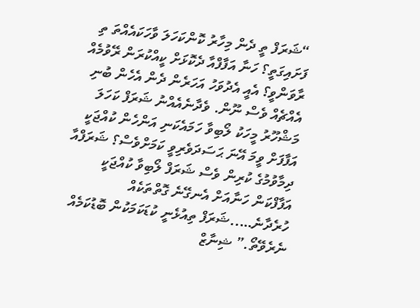“ޝަރަފް ތީ ދެން މިހާރު ކޮންކަހަލަ ވާހަކައެއްތަ ތި ފަށައިގަތީ؟ ހަނާ އަފާފްއާ ދެކޮޅަށް ކީއްކުރަން ރޭވުމެއް ރާވަންވީ؟ އެއީ އެދުވަހު އަހަރެން ދެން އެހެން ބުނި އެއްޗެއް ވެސް ނޫން. ވެދާނެއެއްނު ޝަރަފް ކަހަލަ މަޝްހޫރު މީހަކު ލޯބިވާ ހަމައެކަނި އަންހެން ކުއްޖަކީ އަފާފަށް ވީމަ އޭނަ ޙަސަދަވެރިވީ ކަމަށްވެސް؟ ޝަރަފްއާ ދިމާވުމުގެ ކުރިން ވެސް ޝަރަފް ލޯބިވާ ކުއްޖަކީ އަފާފްކަން ހަނާއަށް އެނގޭނެ ގޮތްތަކެއް ހުރެދާނެ…..ޝަރަފް ތިއުޅެނީ ކުޑަކަމަކުން ބޮޑުކަމެއް ނެރެވޭތޯ.” ޝިނާޒް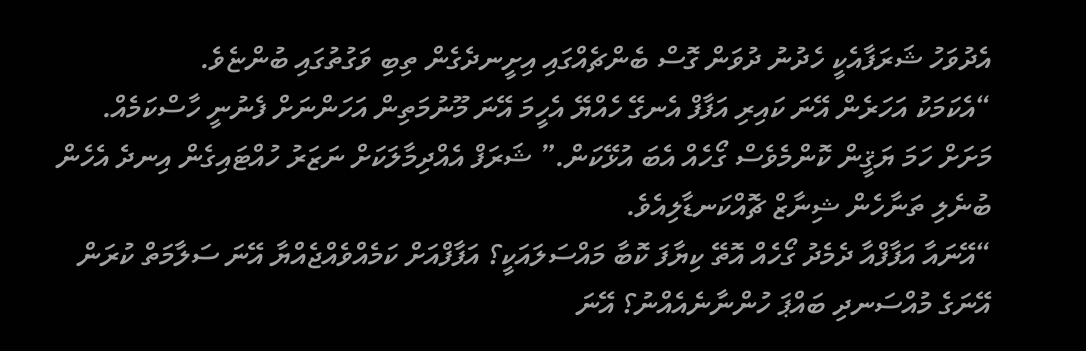އެދުވަހު ޝަރަފާއެކީ ހެދުނު ދުވަން ގޮސް ބެންޗެއްގައި އިށީނދެގެން ތިބި ވަގުތުގައި ބުންޏެވެ.
“އެކަމަކު އަހަރެން އޭނަ ކައިރި އަފާފް އެނގޭ ހެއްޔޭ އެހީމަ އޭނަ މޫނުމަތިން އަހަންނަށް ފެނުނީ ހާސްކަމެއް. މަށަށް ހަމަ ޔަޤީން ކޮންމެވެސް ގޯހެއް އެބަ އުޅޭކަން.” ޝަރަފް އެއްދިމާލަކަށް ނަޒަރު ހުއްޓައިގެން އިނދެ އެހެން ބުނެލި ތަނާހެން ޝިނާޒް ޗޮއްކަނޑާލިއެވެ.
“އޭނައާ އަފާފްއާ ދެމެދު ގޯހެއް އޮތޭ ކިޔާފަ ކޮބާ މައްސަލައަކީ؟ އަފާފްއަށް ކަމެއްވެއްޖެއްޔާ އޭނަ ސަލާމަތް ކުރަން އޭނަގެ މުއްސަނދި ބައްޕަ ހުންނާނެއެއްނު؟ އޭނަ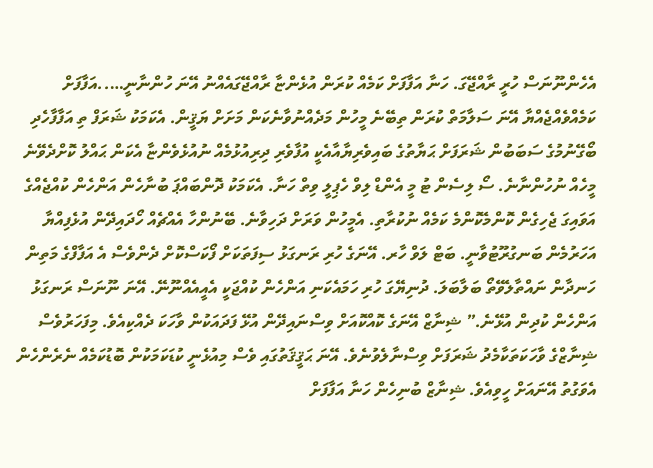އެހެންނޫނަސް ހުރީ ރާއްޖޭގަ. ހަނާ އަފާފަށް ކަމެއް ކުރަން އުޅެންޏާ ރާއްޖޭގައެއްނު އޭނަ ހުންނާނީ…..އަފާފަށް ކަމެއްވެއްޖެއްޔާ އޭނަ ސަލާމަތް ކުރަން ތިބޭނެ މީހުން މަދެއްނުވާނެކަން މަށަށް ޔަޤީން. އެކަމަކު ޝަރަފް ތި އަފާފާހެދި ބޯގޭނުމުގެ ސަބަބުން ޝަރަފަށް ޙަޔާތުގެ ބައިވެރިޔާއާއެކީ އުފާވެރި ދިރިއުޅުމެއް ނުއުޅެވެންޏާ އެކަން ޙައްލު ކޮށްދެވޭނެ މީހެއް ނުހުންނާނެ. ސޯ ލިސެން ޓު މީ އެންޑް ލިވް ހެޕިލީ ވިތް ހަނާ. އެކަމަކު ދޮންބައްޕަ ބުނާހެން އަންހެން ކުއްޖެއްގެ އަވައިގަ ޖެހިގެން ކޮންމެކޮންމެ ކަމެއް ނުކުރާތި. އެމީހުން ވަރަށް ދަހިވާނެ. ބޭނުންހާ އެއްޗެއް ހޯދައިދޭން އުޅެފިއްޔާ އަހަރުމެން ބަނގުރޫޓުވާނީ. ބަޓް ލަވް ހާރ. އޭނަގެ ހުރި ރަނގަޅު ސިފަތަކަށް ފޯކަސްކޮށް ދެންވެސް އެ އަފާފްގެ މަތިން ހަނދާން ނައްތާލެވޭތޯ ބަލާބަލަ. ދުނިޔޭގަ ހުރި ހަމައެކަނި އަންހެން ކުއްޖަކީ އެއީއެއްނޫނޭ. އޭނަ ނޫނަސް ރަނގަޅު އަންހެން ކުދިން އުޅޭނެ.” ޝިނާޒް އޭނަގެ ކޮއްކޮއަށް ވިސްނައިދޭން އުޅޭ ފަދައަކުން ވާހަކަ ދެއްކިއެވެ. މިފަހަރުވެސް ޝިނާޒްގެ ވާހަކަތަކާމެދު ޝަރަފަށް ވިސްނާލެވުނެވެ. އޭނަ ޙަޤީޤަތުގައި ވެސް މިއުޅެނީ ކުޑަކަމަކުން ބޮޑުކަމެއް ނެރެންހެން އެވަގުތު އޭނައަށް ހީވިއެވެ. ޝިނާޒް ބުނިހެން ހަނާ އަފާފަށް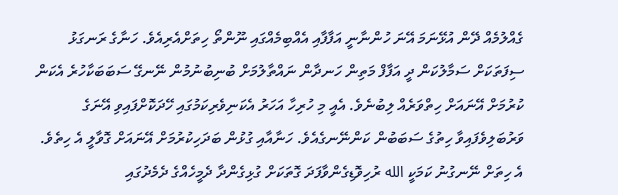ގެއްލުމެއް ދޭން އުޅޭނަމަ އޭނަ ހުންނާނީ އަފާފާއި އެއްބިމެއްގައި ނޫންތޯ ހިތަށްއެރިއެވެ. ހަނާގެ ރަނގަޅު ސިފަތަކަށް ސަމާލުކަން ދީ އަފާފް މަތިން ހަނދާން ނައްތާލުމަށް ބުނިބުނުމުން ނޭނގޭ ސަބަބަކާހުރެ އެކަން ކުރުމަށް އޭނައަށް ހިތްވަރެއް ލިބުނެވެ. އެއީ މި ހުރިހާ އަހަރު އެކަނިވެރިކަމުގައި ހޭދަކޮށްފައިވި އޭނަގެ ވަރުބަލިވެފައިވާ ހިތުގެ ސަބަބުން ކަންނޭނގެއެވެ. ހަނާއާއި ގުޅުން ބަދަހިކުރުމަށް އޭނައަށް ގޮވާލީ އެ ހިތެވެ. އެ ހިތަށް ނޭނގުނު ކަމަކީ الله ރުހިވޮޑިގެންވާފަދަ ގޮތަކަށް ގުޅިގެންދާ ދެމީހެއްގެ ދެމެދުގައި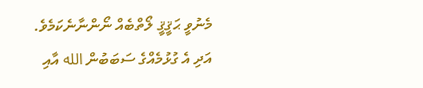މެނުވީ ޙަޤީޤީ ލޯތްބެއް ނޯންނާނެކަމެވެ. އަދި އެ ގުޅުމެއްގެ ސަބަބުން الله އާއި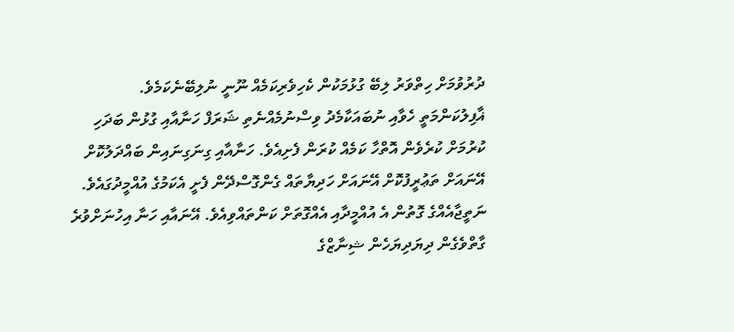ދުރުވުމަށް ހިތްވަރު ލިބޭ ގުޅުމަކުން ކެހިވެރިކަމެއް ނޫނީ ނުލިބޭނެކަމެވެ.
ޣާފިލުކަންމަތީ ހެވާއި ނުބައަކާމެދު ވިސްނުމެއްނެތި ޝަރަފް ހަނާއާއި ގުޅުން ބަދަހި ކުރުމަށް ކުރެވެން އޮތްހާ ކަމެއް ކުރަން ފެށިއެވެ. ހަނާއާއި ގިނަގިނައިން ބައްދަލުކޮށް އޭނައަށް ތަޢުރީފުކޮށް އޭނައަށް ހަދިޔާތައް ގެންގޮސްދޭން ފެށީ އެކަމުގެ އުއްމީދުގައެވެ. ނަތީޖާއެއްގެ ގޮތުން އެ އުއްމީދާއި އެއްގޮތަށް ކަންތައްވިއެވެ. އޭނައާއި ހަނާ އިހުނަށްވުރެ ގާތްވެގެން ދިޔަދިޔަހެން ޝިނާޒްގެ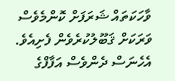ވާހަކަތައް ޝަރަފަށް ކޮންމެވެސް ވަރަކަށް ޤަބޫލުކުރެވެން ފެށިއެވެ. އެހެނަސް ދެންވެސް އަފާފްގެ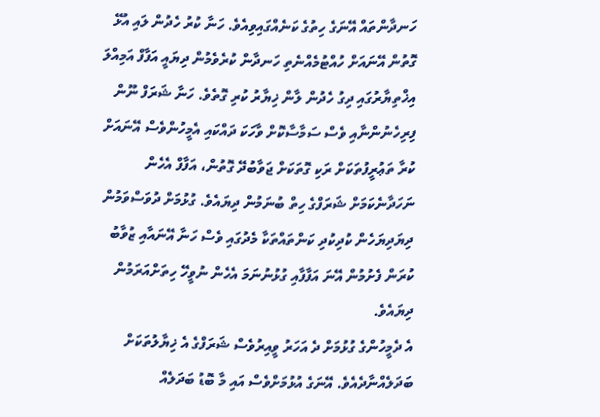ހަނދާންތައް އޭނަގެ ހިތުގެ ކަނެއްގައިވިއެވެ. ހަނާ ކުރު ހެދުން ލައި އުޅޭ ގޮތުން އޭނައަށް ހުއްޓުމެއްނެތި ހަނދާން ކުރެވެމުން ދިޔައީ އަފާފް އަމިއްލަ އިޚްތިޔާރުގައި ދިގު ހެދުން ލާން ޚިޔާރު ކުރި ގޮތެވެ. ހަނާ ޝަރަފް ނޫން ފިރިހެނުންނާއި ވެސް ސަމާސާކޮށް ވާހަކަ ދައްކައި އެމީހުންވެސް އޭނައަށް ކުރާ ތަޢުރީފުތަކަށް ރަކި ގޮތަކަށް ޖަވާބުދޭ ގޮތުން، އަފާފް އެހެން ނަހަދާނެކަމަށް ޝަރަފްގެ ހިތް ބުނަމުން ދިޔައެވެ. ގުޅުމަށް ދުވަސްވަމުން ދިޔަދިޔަހެން ކުދިކުދި ކަންތައްތަކާ މެދުގައި ވެސް ހަނާ އޭނައާއި ޒުވާބު ކުރަން ފެށުމުން އޭނަ އަފާފާއި ގުޅުނުނަމަ އެހެން ނުވީހޭ ހިތަށްއަރަމުން ދިޔައެވެ.
އެ ދެމީހުންގެ ގުޅުމަށް ދެ އަހަރު ވީއިރުވެސް ޝަރަފްގެ އެ ޚިޔާލުތަކަށް ބަދަލެއްނާދެއެވެ. އޭނަގެ އުޅުމަށްވެސް އައި މާ ބޮޑު ބަދަލެއް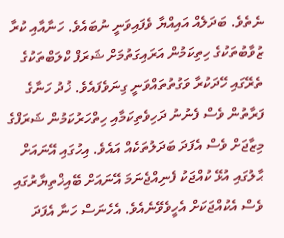ނެތެވެ. ބަދަލެއް އައިއްޔާ ވެފައިވަނީ ނުބައެވެ. ހަނާއާއި ކުރާ ޒުވާބުތަކުގެ ހިތިކަމުން އަރައިގަތުމަށް ޝަރަފް ކްލަބްތަކުގެ ތެރޭގައި ހޭދަކުރާ ވަގުތުތައްވަނީ ގިނަވެފައެވެ. ޚުދު ހަނާގެ ފަރާތުން ވެސް ފެނުނު ދަހިވެތިކަމާއި ހިތްހަރުކަމުން ޝަރަފްގެ މިޒާޖަށް ވެސް އެފަދަ ބަދަލުތަކެއް އައެވެ. އިހުގައި އޭނައަށް ޙާލުގައި އުޅޭ ކުއްޖަކު ފެނިއްޖެނަމަ އޭނައަށް ބޭއިޚްތިޔާރުގައި ވެސް އެކުއްޖަކަށް އެހީވެވޭނެއެވެ. އެހެނަސް ހަނާ އެފަދަ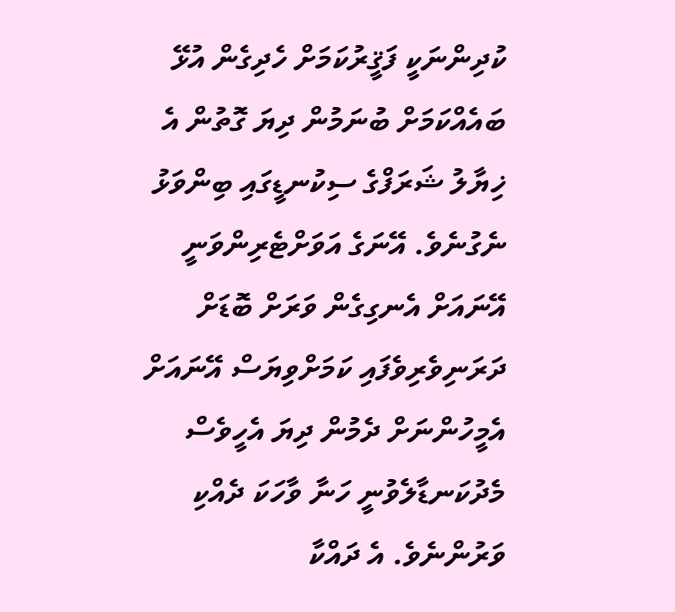ކުދިންނަކީ ފަޤީރުކަމަށް ހެދިގެން އުޅޭ ބައެއްކަމަށް ބުނަމުން ދިޔަ ގޮތުން އެ ޚިޔާލު ޝަރަފްގެ ސިކުނޑީގައި ބިންވަޅު ނެގުނެވެ. އޭނަގެ އަވަށްޓެރިންވަނީ އޭނައަށް އެނގިގެން ވަރަށް ބޮޑަށް ދަރަނިވެރިވެފައި ކަމަށްވިޔަސް އޭނައަށް އެމީހުންނަށް ދެމުން ދިޔަ އެހީވެސް މެދުކަނޑާލެވުނީ ހަނާ ވާހަކަ ދެއްކި ވަރުންނެވެ. އެ ދައްކާ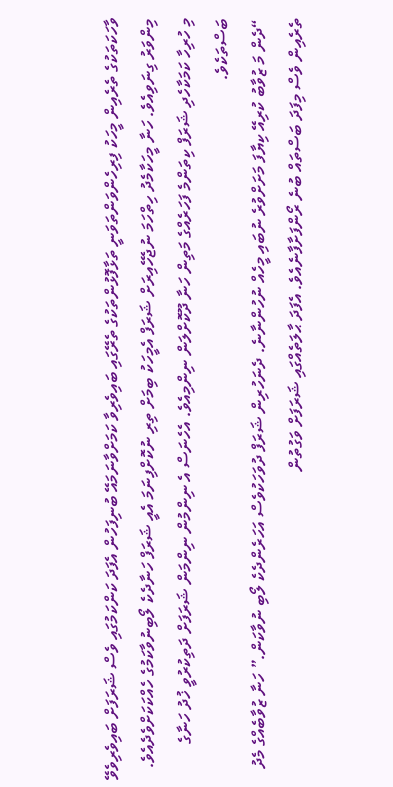ވާހަކަތަކުގެ ތެރެއިން މީހަކު ފިރިހެންވަންތަވަނީ ތަޅާފޮޅުންތަކުގެ ތެރޭގައި ބައިވެރިވާ ކަމަށްވާނަމައޭ ބުނިފަހުން އެފަދަ ކަންކަމުގައި ވެސް ޝަރަފަށް ބައިވެރިވެވޭ މިންވަރު ގިނަވިއެވެ. ހަނާ މީހަކާމެދު ހިތްހަމަ ނުޖެހޭއިރަށް ޝަރަފް އެމީހަކު ބިމަށް ތިރި ނުކޮށްފިނަމަ އެއީ ޝަރަފް ހަނާދެކެ ލޯބިނުވާކަމުގެ ހެއްކަކަށްވެދެއެވެ.
މި ހުރިހާ ކަމަކާހެދި ޝަރަފް ކިތަންމެ ފަހަރެއްގެ މަތިން ހަނާ ދޫކޮށްލަން ނިންމިއެވެ. އެހެނަސް އެ ނިންމުން ނިންމަން ޝަރަފަށް ދަތިކުރުވީ ޚުދު ހަނާގެ ބަސްތަކެވެ.
“ދެން މަ ޒުވާބު ކުރިއޭ ކިޔާފަ މަށަށްވުރެ ނުބައި މީހެއް ނުހުންނާނެ. ދެނަހުރިން ޝަރަފް ދުވަހަކުވެސް އަހަރެންދެކެ ލޯބި ނުވާކަން.” ހަނާ ޒުވާބެއްގެ މެދު ތެރެއިން ވެސް މިފަދަ ބަސްތައް ބުނެ ރޯންފަށާފާނެއެވެ. އެފަދަ ޙާލަތެއްގައި ޝަރަފަށް ވަގުތުން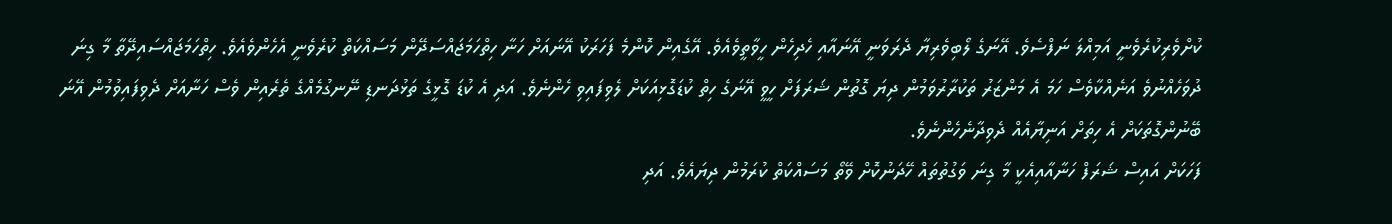ކުށްވެރިކުރެވެނީ އަމިއްލަ ނަފްސެވެ. އޭނަގެ ލޯބިވެރިޔާ ދެރަވަނީ އޭނައާއި ހެދިހެން ހީވާތީވެއެވެ. އޭގެއިން ކޮންމެ ފަހަރަކު އޭނައަށް ހަނާ ހިތްހަމަޖައްސަދޭން މަސައްކަތް ކުރެވެނީ އެހެންވެއެވެ. ހިތްހަމަޖައްސައިދޭތާ މާ ގިނަ ދުވަހެއްނުވެ އަނެއްކާވެސް ހަމަ އެ މަންޒަރު ތަކުރާރުވަމުން ދިޔަ ގޮތުން ޝަރަފަށް ހީވީ އޭނަގެ ހިތް ކުޑަގޮޅިއަކަށް ލެވިފައިވި ހެންނެވެ. އަދި އެ ކުޑަ ގޮޅީގެ ތަޅުދަނޑި ނޭނގުމެއްގެ ތެރެއިން ވެސް ހަނާއަށް ދެވިފައިވުމުން އޭނަ ބޭނުންގޮތަކަށް އެ ހިތަށް އަނިޔާއެއް ދެވިދާނެހެންނެވެ.
ފަހަކަށް އައިސް ޝަރަފް ހަނާއާއިއެކީ މާ ގިނަ ވަގުތުތައް ހޭދަނުކޮށް ވޭތޯ މަސައްކަތް ކުރަމުން ދިޔައެވެ. އަދި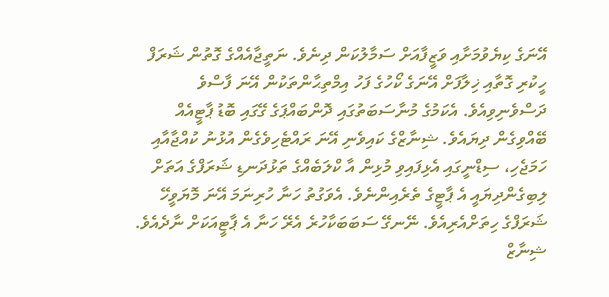އޭނަގެ ކިޔެވުމަށާއި ވަޒީފާއަށް ސަމާލުކަން ދިނެވެ. ނަތީޖާއެއްގެ ގޮތުން ޝަރަފް ހީކުރި ގޮތާއި ޚިލާފަށް އޭނަގެ ކޯހުގެ ފަހު އިމްތިޙާންތަކުން އޭނަ ފާސްވެ ދަސްވެނިވިއެވެ. އެކަމުގެ މުނާސަބަތުގައި ދޮންބައްޕަގެ ގޭގައި ބޮޑު ޕާޓީއެއް ބޭއްވިގެން ދިޔައެވެ. ޝިނާޒްގެ ކައިވެނި އޭނަ ރައްޓެހިވެގެން އުޅުނު ކުއްޖާއާއި ހަމަޖެހި، ސިޑްނީގައި އެޅިފައިވި މުޅިން އާ ކްލަބެއްގެ ތަޅުދަނޑި ޝަރަފްގެ އަތަށް ލިބިގެންދިޔައީ އެ ޕާޓީގެ ތެރެއިންނެވެ. އެވަގުތު ހަނާ ހުރިނަމަ އޭނަ މޮޔަވީހޭ ޝަރަފްގެ ހިތަށްއެރިއެވެ. ނޭނގޭ ސަބަބަކާހުރެ އެރޭ ހަނާ އެ ޕާޓީއަކަށް ނާދެއެވެ. ޝިނާޒް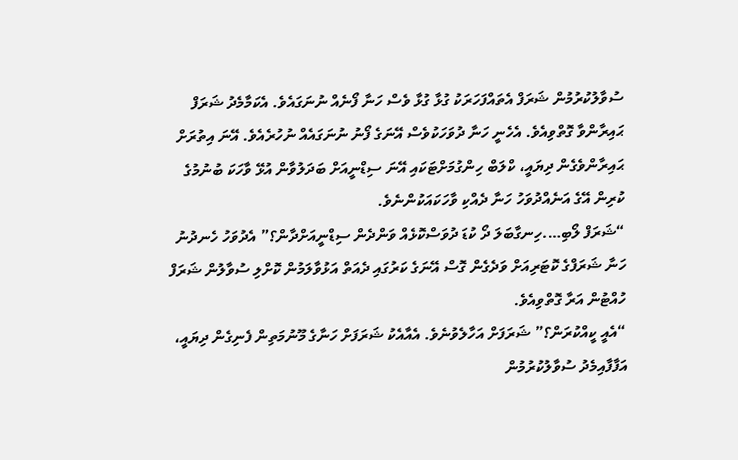ސުވާލުކުރުމުން ޝަރަފް އެތައްފަހަރަކު ގުޅާ ގުޅާ ވެސް ހަނާ ފޯނެއް ނުނަގައެވެ. އެކަމާމެދު ޝަރަފް ޙައިރާންވާ ގޮތްވިއެވެ. އެހެނީ ހަނާ ދުވަހަކުވެސް އޭނަގެ ފޯނު ނުނަގައެއް ނުހުރެއެވެ. އޭނަ އިތުރަށް ޙައިރާންވެގެން ދިޔައީ، ކްލަބް ހިންގުމަށްޓަކައި އޭނަ ސިޑްނީއަށް ބަދަލުވާން އުޅޭ ވާހަކަ ބުނުމުގެ ކުރިން އޭގެ އަނެއްދުވަހު ހަނާ ދެއްކި ވާހަކައަކުންނެވެ.
“ޝަރަފް ލޯބި….ހިނގާބަލަ ދޯ ކުޑަ ދުވަސްކޮޅެއް ވަންދެން ސިޑްނީއަށްދާން؟” އެދުވަހު ހެނދުނު ހަނާ ޝަރަފްގެ ކޮޓަރިއަށް ވަދެގެން ގޮސް އޭނަގެ ކަރުގައި ދެއަތް އަޅުވާލަމުން ކޮށްލި ސުވާލުން ޝަރަފް ހުއްޓުން އަރާ ގޮތްވިއެވެ.
“އެއީ ކީއްކުރަން؟” ޝަރަފަށް އަހާލެވުނެވެ. އެއާއެކު ޝަރަފަށް ހަނާގެ މޫނުމަތިން ފެނިގެން ދިޔައީ، އަފާފާއިމެދު ސުވާލުކުރުމުން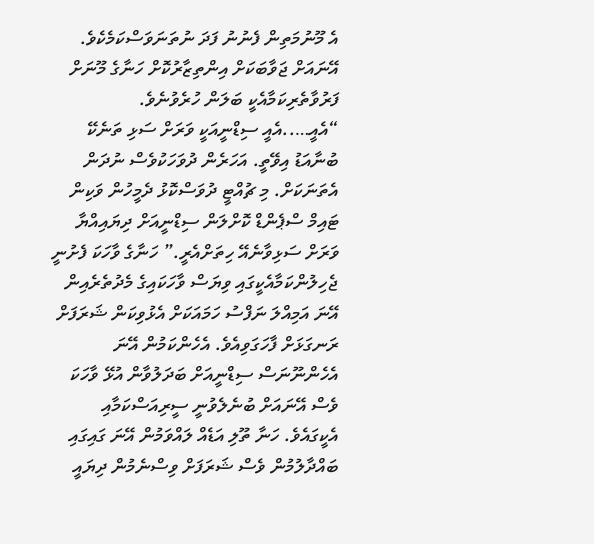އެ މޫނުމަތިން ފެނުނު ފަދަ ނުތަނަވަސްކަމެކެވެ. އޭނައަށް ޖަވާބަކަށް އިންތިޒާރުކޮށް ހަނާގެ މޫނަށް ފަރުވާތެރިކަމާއެކީ ބަލަން ހުރެވުނެވެ.
“އެއީ…..އެއީ ސިޑްނީއަކީ ވަރަށް ސަޅި ތަނެކޭ ބުނާއަޑު އިވޭތީ. އަހަރެން ދުވަހަކުވެސް ނުދަން އެތަނަކަށް. މި ޗުއްޓީ ދުވަސްކޮޅު ދެމީހުން ވަކިން ޓައިމް ސްޕެންޑް ކޮށްލަން ސިޑްނީއަށް ދިޔައިއްޔާ ވަރަށް ސަޅިވާނެއޭ ހިތަށްއެރީ.” ހަނާގެ ވާހަކަ ފެށުނީ ޖެހިލުންކަމާއެކީގައި ވިޔަސް ވާހަކައިގެ މެދުތެރެއިން އޭނަ އަމިއްލަ ނަފްސު ހަމައަކަށް އެޅުވިކަން ޝަރަފަށް ރަނގަޅަށް ފާހަގަވިއެވެ. އެހެންކަމުން އޭނަ އެހެންނޫނަސް ސިޑްނީއަށް ބަދަލުވާން އުޅޭ ވާހަކަ ވެސް އޭނައަށް ބުނެލެވުނީ ސީރިއަސްކަމާއި އެކީގައެވެ. ހަނާ ތޫލި އަޑެއް ލައްވަމުން އޭނަ ގައިގައި ބައްދާލުމުން ވެސް ޝަރަފަށް ވިސްނެމުން ދިޔައީ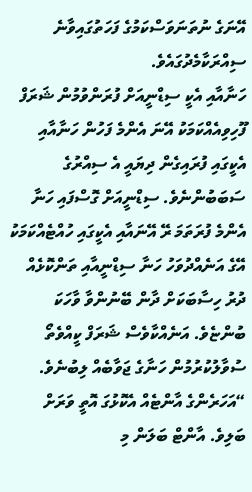އޭނަގެ ނުތަނަވަސްކަމުގެ ފަހަތުގައިވާނެ ސިއްރަކާމެދުގައެވެ.
ހަނާއާއި އެކީ ސިޑްނީއަށް ފުރަންވުމުން ޝަރަފް ފޫހިވިއެއްކަމަކު އޭނަ އެންމެ ފަހުން ހަނާއާއި އެކީގައި ފުރައިގެން ދިޔައީ އެ ސިއްރުގެ ސަބަބުންނެވެ. ސިޑްނީއަށް ގޮސްފައި ހަނާ އެންމެ ފުރަތަމަ ރޭ އޭނައާއި އެކީގައި ހުއްޓެއްކަމަކު އޭގެ އަނެއްދުވަހު ހަނާ ސިޑްނީއާއި ތަންކޮޅެއް ދުރު ހިސާބަކަށް ދާން ބޭނުންވާ ވާހަކަ ބުންޏެވެ. އަނެއްކާވެސް ޝަރަފް ކީއްވެތޯ ސުވާލުކުރުމުން ހަނާގެ ޖަވާބެއް ލިބުނެވެ.
“އަހަރެންގެ އާންޓެއް އެކޮޅުގަ އޮތީ ވަރަށް ބަލިވެ. އާންޓް ބަލަން މި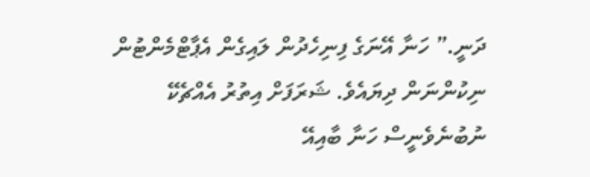ދަނީ.” ހަނާ އޭނަގެ ފިނިހެދުން ލައިގެން އެޕާޓްމެންޓުން ނިކުންނަން ދިޔައެވެ. ޝަރަފަށް އިތުރު އެއްޗެކޭ ނުބުނެވެނީސް ހަނާ ބާއިއޭ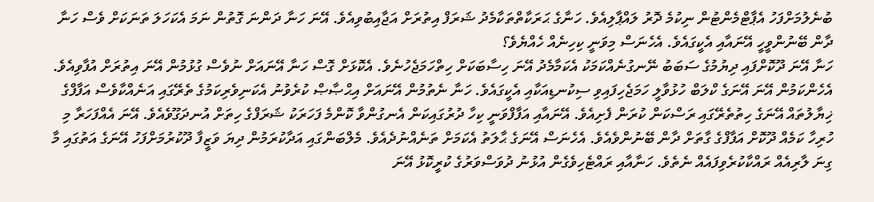ބުނެލުމަށްފަހު އެޕާޓްމެންޓުން ނިކުމެ ދޮރު ލައްޕާލިއެވެ. ހަނާގެ ޙަރަކާތްތަކާމެދު ޝަރަފް އިތުރަށް އަޖާއިބުވިއެވެ. އޭނަ ހަނާ ދަންނަ ގޮތުން ނަމަ އެކަހަލަ ތަނަކަށް ވެސް ހަނާ ދާން ބޭނުންވީހީ އޭނައާއި އެކީގައެވެ. އެހެނަސް މިވަނީ ކިހިނެއް ހެއްޔެވެ؟
ހަނާ އޭނަ ދޫކޮށްފައި ދިޔުމުގެ ސަބަބު ނޭނގުނެއްކަމަކު އެކަމާމެދު އޭނަ ހިސާބަކަށް ހިތްހަމަޖެހުނެވެ. އެކޮޅަށް ގޮސް ހަނާ އޭނައަށް ނުވެސް ގުޅުމުން އޭނަ އިތުރަށް އުފާވިއެވެ. އެހެންކަމުން އޭނަ އޭނަގެ ކްލަބް ހުޅުވާލީ ހަމަޖެހިފައިވި ސިކުނޑިއަކާއި އެކީގައެވެ. ހަނާ ނެތުމުން އޭނައަށް އިޙްޞާޞް ކުރެވުނު އެކަނިވެރިކަމުގެ ތެރޭގައި އަނެއްކާވެސް އަފާފްގެ ޚިޔާލުތައް އޭނަގެ ހިތުތެރޭގައި ރަސްކަން ކުރަން ފެށިއެވެ. އޭނައާއި އަފާފްވަނީ ކިހާ ދުރުގައިކަން އެނގުންވާ ކޮންމެ ފަހަރަކު ޝަރަފްގެ ހިތަށް އުނދަގޫވެއެވެ. އޭނަ އެއްފަހަރާ މި ހުރިހާ ކަމެއް ދޫކޮށް އަފާފްގެ ގާތަށް ދާން ބޭނުންވެއެވެ. އެހެނަސް އޭނަގެ ޙާލަތު އެކަމަށް ތަނެއްނުދެއެވެ. މެލްބަންގައި އަދާކުރަމުން ދިޔަ ވަޒީފާ ދޫކުރުމަށްފަހު އޭނަގެ އަތުގައި މާ ގިނަ ލާރިއެއް ރައްކާކުރެވިފައެއް ނެތެވެ. ހަނާއާއި ރައްޓެހިވެގެން އުޅުނު ދުވަސްވަރުގެ ކުރީކޮޅު އޭނަ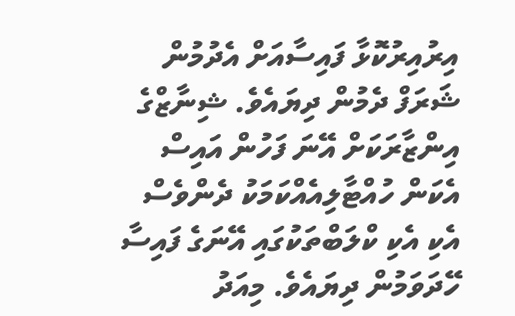އިރުއިރުކޮޅާ ފައިސާއަށް އެދުމުން ޝަރަފް ދެމުން ދިޔައެވެ. ޝިނާޒްގެ އިންޒާރަކަށް އޭނަ ފަހުން އައިސް އެކަން ހުއްޓާލިއެއްކަމަކު ދެންވެސް އެކި އެކި ކްލަބްތަކުގައި އޭނަގެ ފައިސާ ހޭދަވަމުން ދިޔައެވެ. މިއަދު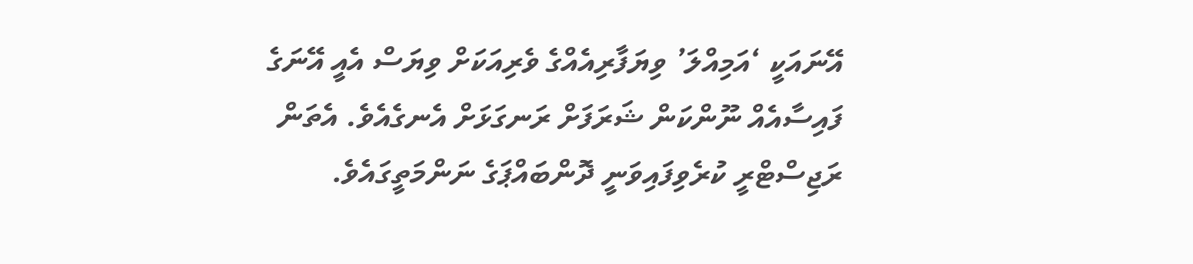އޭނައަކީ ‘އަމިއްލަ’ ވިޔަފާރިއެއްގެ ވެރިއަކަށް ވިޔަސް އެއީ އޭނަގެ ފައިސާއެއް ނޫންކަން ޝަރަފަށް ރަނގަޅަށް އެނގެއެވެ. އެތަން ރަޖިސްޓްރީ ކުރެވިފައިވަނީ ދޮންބައްޕަގެ ނަންމަތީގައެވެ.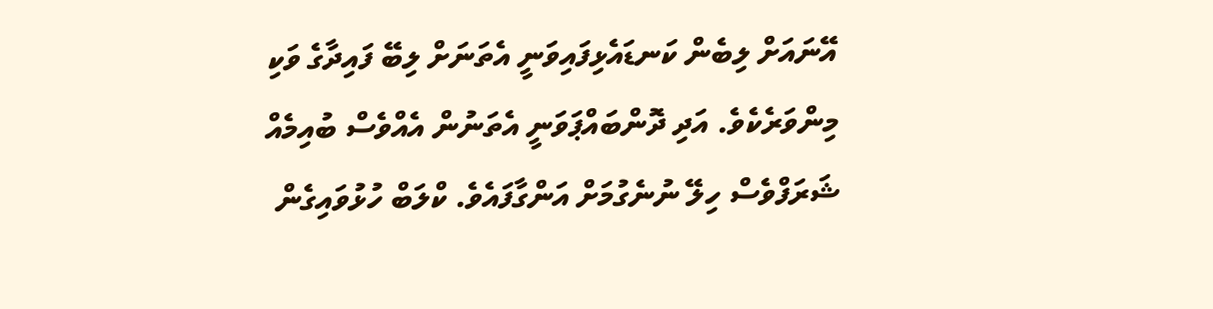އޭނައަށް ލިބެން ކަނޑައެޅިފައިވަނީ އެތަނަށް ލިބޭ ފައިދާގެ ވަކި މިންވަރެކެވެ. އަދި ދޮންބައްޕަވަނީ އެތަނުން އެއްވެސް ބުއިމެއް ޝަރަފްވެސް ހިލޭ ނުނެގުމަށް އަންގާފައެވެ. ކްލަބް ހުޅުވައިގެން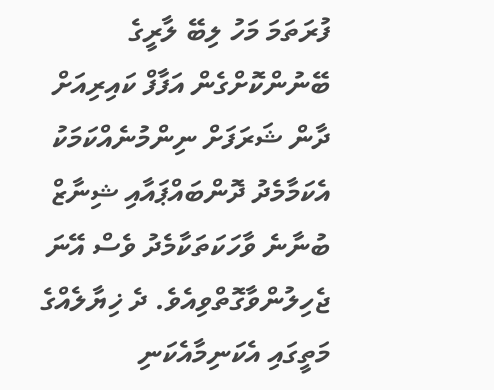ފުރަތަމަ މަހު ލިބޭ ލާރީގެ ބޭނުންކޮށްގެން އަފާފް ކައިރިއަށް ދާން ޝަރަފަށް ނިންމުނެއްކަމަކު އެކަމާމެދު ދޮންބައްޕައާއި ޝިނާޒް ބުނާނެ ވާހަކަތަކާމެދު ވެސް އޭނަ ޖެހިލުންވާގޮތްވިއެވެ. ދެ ޚިޔާލެއްގެ މަތީގައި އެކަނިމާއެކަނި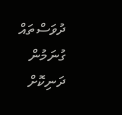ދުވަސްތައް ގުނަމުން ދަނިކޮށް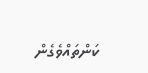ކަންތައްވެގެން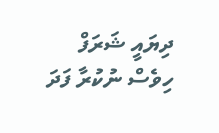ދިޔައީ ޝަރަފް ހިވެސް ނުކުރާ ފަދަ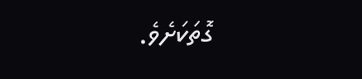ގޮތަކަށެވެ.